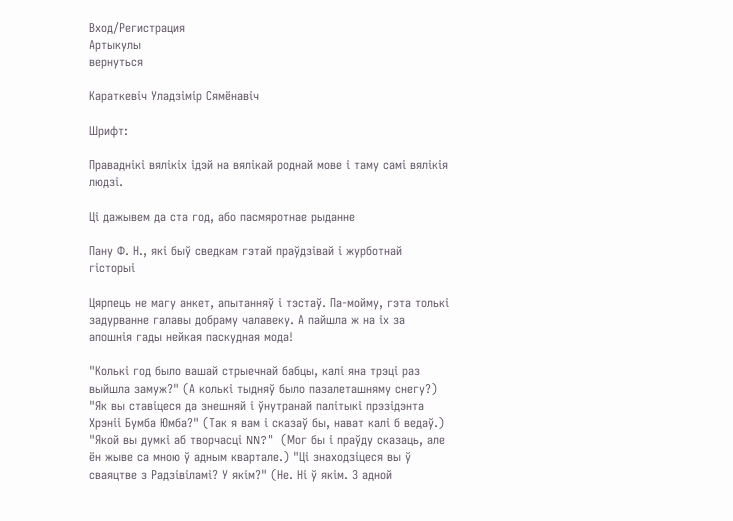Вход/Регистрация
Артыкулы
вернуться

Караткевіч Уладзімір Сямёнавіч

Шрифт:

Праваднікі вялікіх ідэй на вялікай роднай мове і таму самі вялікія людзі.

Цi дажывем да ста год, або пасмяротнае рыданне

Пану Ф. Н., якi быў сведкам гэтай праўдзівай і журботнай гісторыі

Цярпець не магу анкет, апытанняў і тэстаў. Па-мойму, гэта толькі задурванне галавы добраму чалавеку. А пайшла ж на іх за апошнія гады нейкая паскудная мода!

"Колькі год было вашай стрыечнай бабцы, калі яна трэці раз выйшла замуж?" (А колькі тыдняў было пазалеташняму снегу?) "Як вы ставіцеся да знешняй і ўнутранай палітыкі прэзідэнта Хрэніі Бумба Юмба?" (Так я вам і сказаў бы, нават калі б ведаў.) "Якой вы думкі аб творчасці NN?" (Мог бы і праўду сказаць, але ён жыве са мною ў адным квартале.) "Ці знаходзіцеся вы ў сваяцтве з Радзівіламі? У якім?" (Не. Ні ў якім. З адной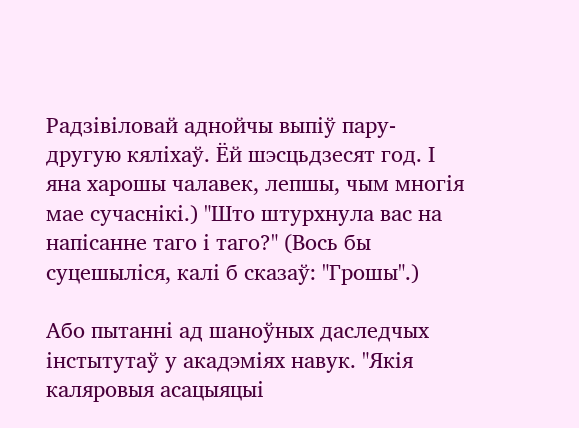Радзівіловай аднойчы выпіў пару-другую кяліхаў. Ёй шэсцьдзесят год. І яна харошы чалавек, лепшы, чым многія мае сучаснікі.) "Што штурхнула вас на напісанне таго і таго?" (Вось бы суцешыліся, калі б сказаў: "Грошы".)

Або пытанні ад шаноўных даследчых інстытутаў у акадэміях навук. "Якія каляровыя асацыяцыі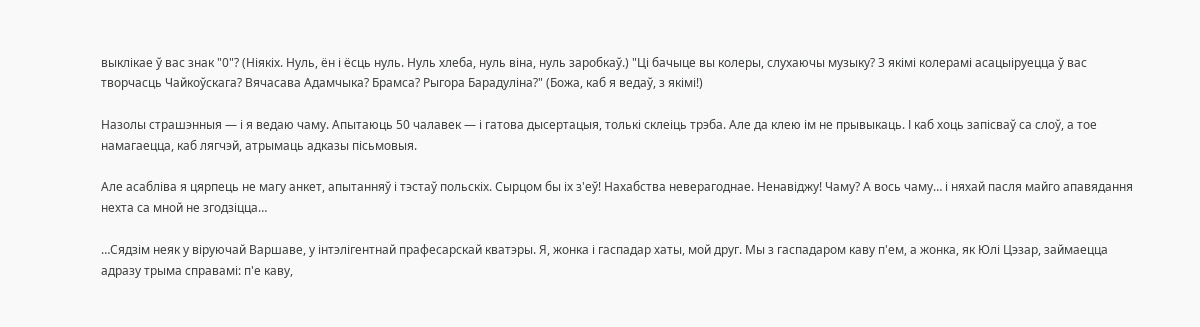выклікае ў вас знак "0"? (Ніякіх. Нуль, ён і ёсць нуль. Нуль хлеба, нуль віна, нуль заробкаў.) "Ці бачыце вы колеры, слухаючы музыку? З якімі колерамі асацыіруецца ў вас творчасць Чайкоўскага? Вячасава Адамчыка? Брамса? Рыгора Барадуліна?" (Божа, каб я ведаў, з якімі!)

Назолы страшэнныя — і я ведаю чаму. Апытаюць 50 чалавек — і гатова дысертацыя, толькі склеіць трэба. Але да клею ім не прывыкаць. І каб хоць запісваў са слоў, а тое намагаецца, каб лягчэй, атрымаць адказы пісьмовыя.

Але асабліва я цярпець не магу анкет, апытанняў і тэстаў польскіх. Сырцом бы іх з'еў! Нахабства неверагоднае. Ненавіджу! Чаму? А вось чаму… і няхай пасля майго апавядання нехта са мной не згодзіцца…

…Сядзім неяк у віруючай Варшаве, у інтэлігентнай прафесарскай кватэры. Я, жонка і гаспадар хаты, мой друг. Мы з гаспадаром каву п'ем, а жонка, як Юлі Цэзар, займаецца адразу трыма справамі: п'е каву,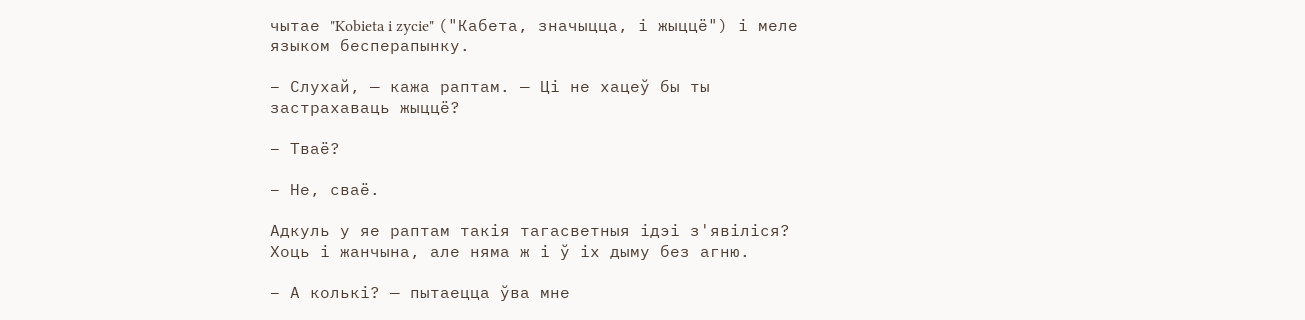чытае "Kobieta i zycie" ("Кабета, значыцца, і жыццё") і меле языком бесперапынку.

– Слухай, — кажа раптам. — Ці не хацеў бы ты застрахаваць жыццё?

– Тваё?

– Не, сваё.

Адкуль у яе раптам такія тагасветныя ідэі з'явіліся? Хоць і жанчына, але няма ж і ў іх дыму без агню.

– А колькі? — пытаецца ўва мне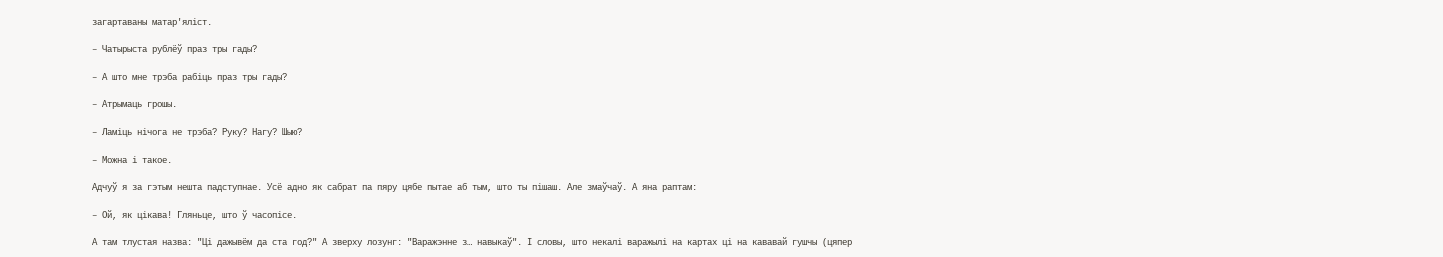загартаваны матар'яліст.

– Чатырыста рублёў праз тры гады?

– А што мне трэба рабіць праз тры гады?

– Атрымаць грошы.

– Ламіць нічога не трэба? Руку? Нагу? Шыю?

– Можна і такое.

Адчуў я за гэтым нешта падступнае. Усё адно як сабрат па пяру цябе пытае аб тым, што ты пішаш. Але змаўчаў. А яна раптам:

– Ой, як цікава! Гляньце, што ў часопісе.

А там тлустая назва: "Ці дажывём да ста год?" А зверху лозунг: "Варажэнне з… навыкаў". І словы, што некалі варажылі на картах ці на кававай гушчы (цяпер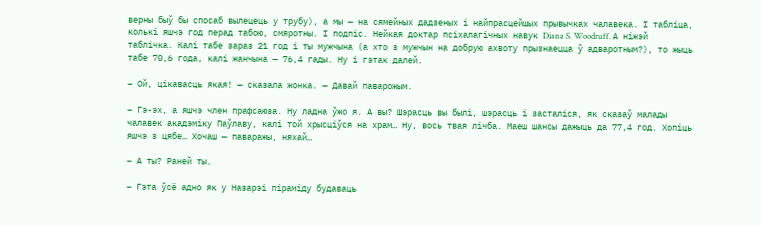верны быў бы спосаб вылецець у трубу), а мы — на сямейных дадзеных і найпрасцейшых прывычках чалавека. І табліца, колькі яшчэ год перад табою, смяротны. І подпіс. Нейкая доктар псіхалагічных навук Diana S. Woodruff. А ніжэй таблічка. Калі табе зараз 21 год і ты мужчына (а хто з мужчын на добрую ахвоту прызнаецца ў адваротным?), то жыць табе 70,6 года, калі жанчына — 76,4 гады. Ну і гэтак далей.

– Ой, цікавасць якая! — сказала жонка. — Давай паварожым.

– Гэ-эх, а яшчэ член прафсаюза. Ну ладна ўжо я. А вы? Шэрасць вы былі, шэрасць і засталіся, як сказаў малады чалавек акадэміку Паўлаву, калі той хрысціўся на храм… Ну, вось твая лічба. Маеш шансы дажыць да 77,4 год. Хопіць яшчэ з цябе… Хочаш — паваражы, няхай…

– А ты? Раней ты.

– Гэта ўсё адно як у Назарэі піраміду будаваць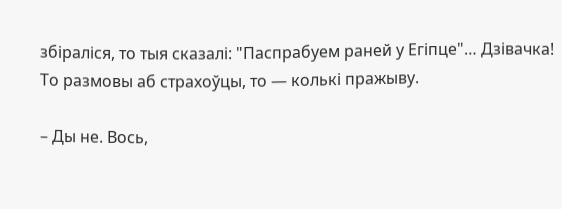збіраліся, то тыя сказалі: "Паспрабуем раней у Егіпце"… Дзівачка! То размовы аб страхоўцы, то — колькі пражыву.

– Ды не. Вось,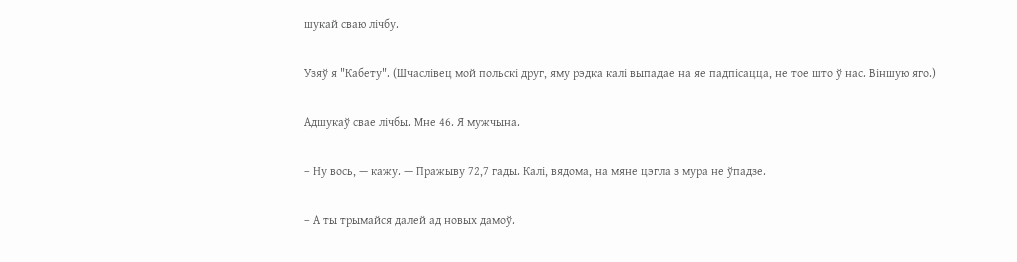шукай сваю лічбу.

Узяў я "Кабету". (Шчаслівец мой польскі друг, яму рэдка калі выпадае на яе падпісацца, не тое што ў нас. Віншую яго.)

Адшукаў свае лічбы. Мне 46. Я мужчына.

– Ну вось, — кажу. — Пражыву 72,7 гады. Калі, вядома, на мяне цэгла з мура не ўпадзе.

– А ты трымайся далей ад новых дамоў.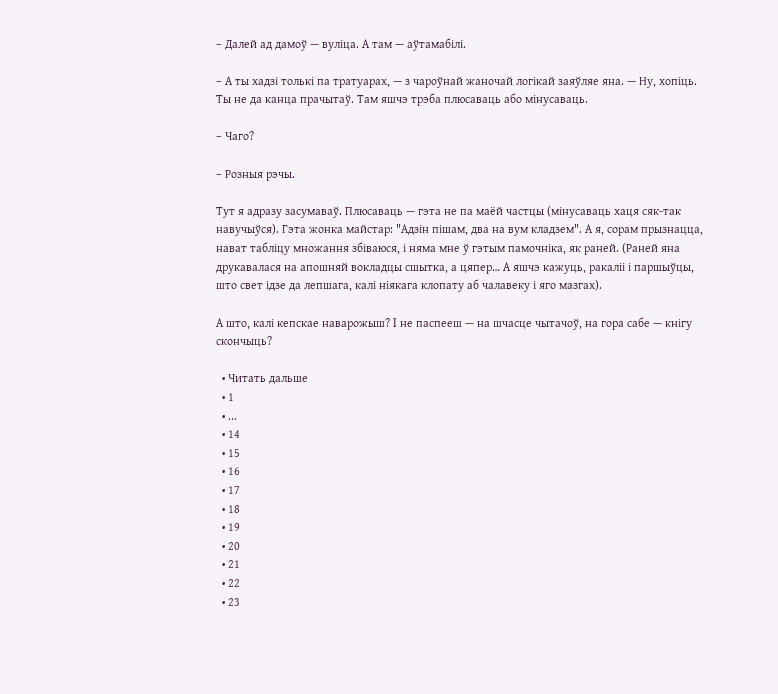– Далей ад дамоў — вуліца. А там — аўтамабілі.

– А ты хадзі толькі па тратуарах, — з чароўнай жаночай логікай заяўляе яна. — Ну, хопіць. Ты не да канца прачытаў. Там яшчэ трэба плюсаваць або мінусаваць.

– Чаго?

– Розныя рэчы.

Тут я адразу засумаваў. Плюсаваць — гэта не па маёй частцы (мінусаваць хаця сяк-так навучыўся). Гэта жонка майстар: "Адзін пішам, два на вум кладзем". А я, сорам прызнацца, нават табліцу множання збіваюся, і няма мне ў гэтым памочніка, як раней. (Раней яна друкавалася на апошняй вокладцы сшытка, а цяпер… А яшчэ кажуць, ракаліі і паршыўцы, што свет ідзе да лепшага, калі ніякага клопату аб чалавеку і яго мазгах).

А што, калi кепскае наварожыш? I не паспееш — на шчасце чытачоў, на гора сабе — кнiгу скончыць?

  • Читать дальше
  • 1
  • ...
  • 14
  • 15
  • 16
  • 17
  • 18
  • 19
  • 20
  • 21
  • 22
  • 23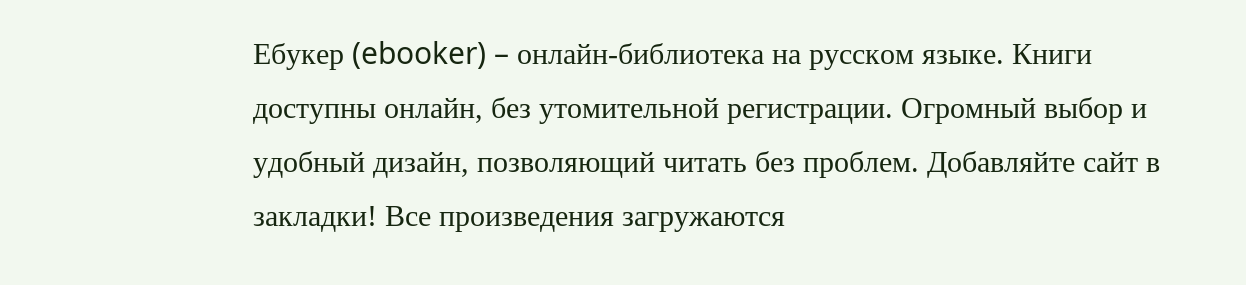Ебукер (ebooker) – онлайн-библиотека на русском языке. Книги доступны онлайн, без утомительной регистрации. Огромный выбор и удобный дизайн, позволяющий читать без проблем. Добавляйте сайт в закладки! Все произведения загружаются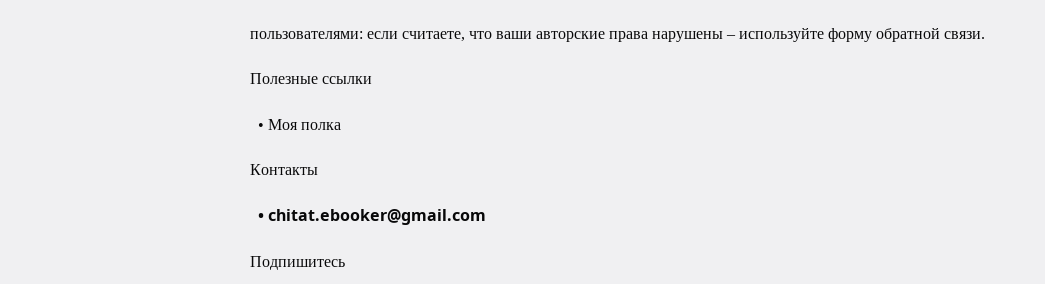пользователями: если считаете, что ваши авторские права нарушены – используйте форму обратной связи.

Полезные ссылки

  • Моя полка

Контакты

  • chitat.ebooker@gmail.com

Подпишитесь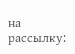на рассылку: